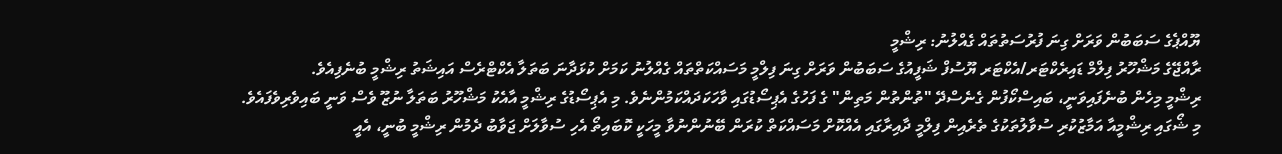ޔޫއްޕެގެ ސަބަބުން ވަރަށް ގިނަ ފުރުސަތުތައް ގެއްލުނު: ރިޝްމީ
ރާއްޖޭގެ މަޝްހޫރު ފިލްމް ޑައިރެކްޓަރ/އެކްޓަރ ޔޫސުފް ޝަފީއުގެ ސަބަބުން ވަރަށް ގިނަ ފިލްމީ މަސައްކަތްތައް ގެއްލުނު ކަމަށް ކުޅަދާނަ ބަތަލާ އެކްޓްރެސް އައިޝަތު ރިޝްމީ ބުނެފިއެވެ.
ރިޝްމީ މިހެން ބުނެފައިވަނީ، ބައިސްކޯފުން ގެނެސްދޭ "ތުންތުން މަތިން" ގެ ފަހުގެ އެޕިސޯޑުގައި ވާހަކަދައްކަމުންނެވެ. މި އެޕިސޯޑުގެ ރިޝްމީ އާއެކު މަޝްހޫރު ބަތަލާ ނުޒޫ ވެސް ވަނީ ބައިވެރިވެފައެވެ.
މި ޝޯގައި ރިޝްމީއާ އަމާޒުކުރި ސުވާލުތަކުގެ ތެރެއިން ފިލްމީ ދާއިރާގައި އެއްކޮށް މަސައްކަތް ކުރަން ބޭނުންނުވާ މީހަކީ ކޮބައިތޯ އެހި ސުވާލަށް ޖަވާބު ދެމުން ރިޝްމީ ބުނީ، އެއީ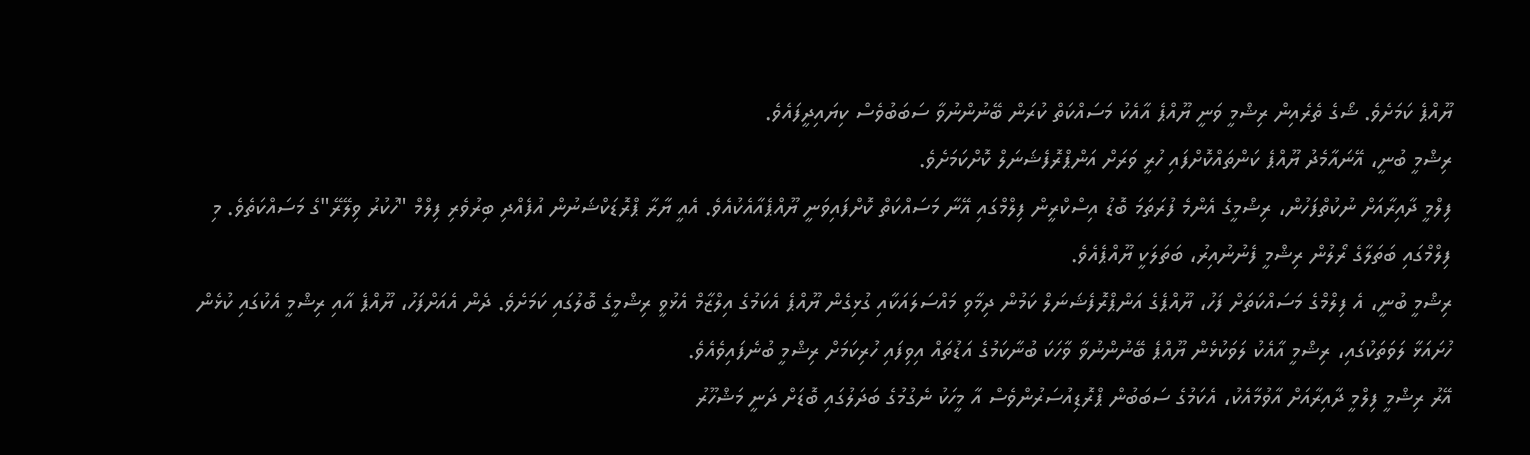ޔޫއްޕެ ކަމަށެވެ. ޝޯގެ ތެރެއިން ރިޝްމީ ވަނީ ޔޫއްޕެ އާއެކު މަސައްކަތް ކުރަން ބޭނުންނުވާ ސަބަބުވެސް ކިޔައިދީފައެވެ.
ރިޝްމީ ބުނީ، އޭނައާމެދު ޔޫއްޕެ ކަންތައްކޮށްފައި ހުރީ ވަރަށް އަންޕްރޮފެޝަނަލް ކޮށްކަމަށެވެ.
ފިލްމީ ދާއިރާއަށް ނުކުތްފަހުން، ރިޝްމީގެ އެންމެ ފުރަތަމަ ބޮޑު އިސްކްރީން ފިލްމްގައި އޭނާ މަސައްކަތް ކޮށްފައިވަނީ ޔޫއްޕެއާއެކުއެވެ. އެއީ ޔާރާ ޕްރޮޑަކްޝަނުން އުފެއްދި ބިރުވެރި ފިލްމް "ހުކުރު ވިލޭރޭ"ގެ މަސައްކަތެވެ. މި ފިލްމްގައި ބަތަލާގެ ރޯލުން ރިޝްމީ ފެނުނުއިރު، ބަތަލަކީ ޔޫއްޕެއެވެ.
ރިޝްމީ ބުނީ، އެ ފިލްމްގެ މަސައްކަތަށް ފަހު، ޔޫއްޕެގެ އަންޕްރޮފެޝަނަލް ކަމުން ދިމާވި މައްސަލައަކާއި ގުޅިގެން ޔޫއްޕެ އެކަމުގެ އިލްޒާމް އެޅުވީ ރިޝްމީގެ ބޮލުގައި ކަމަށެވެ. ދެން އެއަށްފަހު، ޔޫއްޕެ އާއި ރިޝްމީ އެކުގައި ކުޅެން ހުށައަޅާ ލަވަތަކުގައި، ރިޝްމީ އާއެކު ލަވަކުޅެން ޔޫއްޕެ ބޭނުންނުވާ ވާހަކަ ބުނާކަމުގެ އަޑުތައް އިވިފައި ހުރިކަމަށް ރިޝްމީ ބުނެފައިވެއެވެ.
އޭރު ރިޝްމީ ފިލްމީ ދާއިރާއަށް އާވުމާއެކު، އެކަމުގެ ސަބަބުން ޕްރޮޑިއުސަރުންވެސް އާ މީހަކު ނެގުމުގެ ބަދަލުގައި ބޮޑަށް ދަނީ މަޝްހޫރު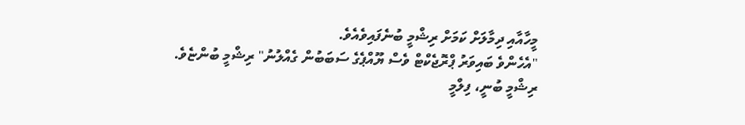މީހާއާއި ދިމާލަށް ކަމަށް ރިޝްމީ ބުނެފައިވެއެވެ.
"އެހެންވެ ބައިވަރު ޕްރޮޖެކްޓް ވެސް ޔޫއްޕެގެ ސަބަބުން ގެއްލުނު" ރިޝްމީ ބުންޏެވެ.
ރިޝްމީ ބުނީ، ފިލްމީ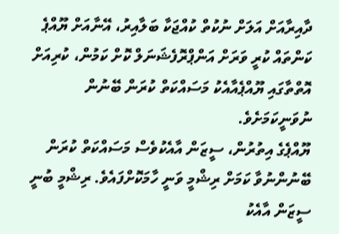ދާއިރާއަށް އަލަށް ނުކުތް ކުއްޖަކާ ބަލާއިރު، އޭނާއަށް ޔޫއްޕެ ކަންތައް ކުރީ ވަރަށް އަންޕްރޮފެޝަނަލް ކޮށް ކަމުން، ކުރިއަށް އޮތްތާގައި ޔޫއްޕެއާއެކު މަސައްކަތް ކުރަން ބޭނުން ނުވަނީކަމަށެވެ.
ޔޫއްޕެގެ އިތުރުން، ސީޒަން އާއެކުވެސް މަސައްކަތް ކުރަން ބޭނުންނުވާ ކަމަށް ރިޝްމީ ވަނީ ހާމަކޮށްފައެވެ. ރިޝްމީ ބުނީ ސީޒަން އާއެކު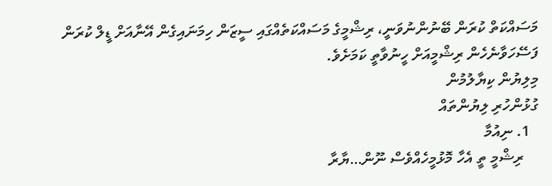މަސައްކަތް ކުރަން ބޭނުންނުވަނީ، ރިޝްމީގެ މަސައްކަތެއްގައި ސީޒަން ހިމަނައިގެން އޭނާއަށް ޑީލް ކުރަން ފަސޭހަވާނެހެން ރިޝްމީއަށް ހީނުވާތީ ކަމަށެވެ.
މިލިޔުން ކިޔާލުމުން
ގުޅުންހުރި ލިޔުންތައް
  1. ނިއުމާ
    ރިޝްމީ ތީ އެހާ މޮޅުމީހެއްވެސް ނޫން…ޔާރާ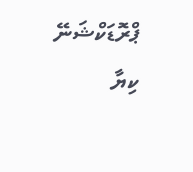ޕްރޮޑަކްޝަނޭ ކިޔާ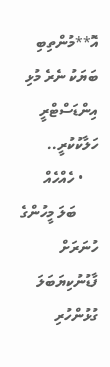އޮ**މުންތިބި ބަޔަކު ނެރެ މުޅި އިންޑަސްޓްރީ ހަލާކުކުރީ..
    • ހެއްހެއް
      ބަލަ މީހުންގެ ހުނަރަށް ފާޑުނުކިޔަބަލަ
ގުޅުންހުރި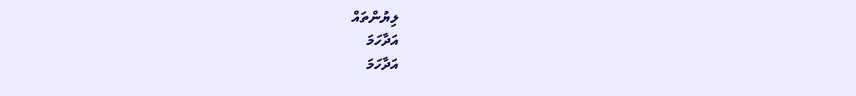ލިޔުންތައް
އަދާހަމަ
އަދާހަމަ